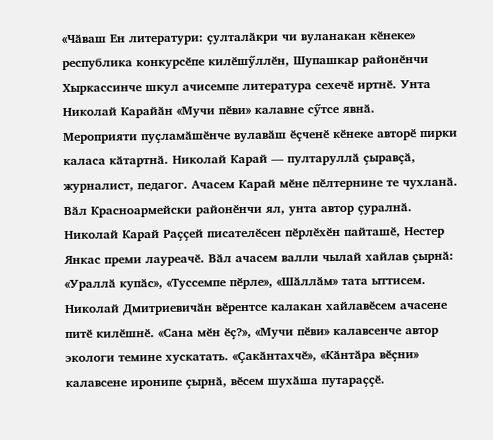«Чӑваш Ен литератури: ҫулталӑкри чи вуланакан кӗнеке» республика конкурсӗпе килӗшӳллӗн, Шупашкар районӗнчи Хыркассинче шкул ачисемпе литература сехечӗ иртнӗ. Унта Николай Карайӑн «Мучи пӗви» калавне сӳтсе явнӑ.
Мероприяти пуҫламӑшӗнче вулавӑш ӗҫченӗ кӗнеке авторӗ пирки каласа кӑтартнӑ. Николай Карай — пултаруллӑ ҫыравҫӑ, журналист, педагог. Ачасем Карай мӗне пӗлтернине те чухланӑ. Вӑл Красноармейски районӗнчи ял, унта автор ҫуралнӑ.
Николай Карай Раҫҫей писателӗсен пӗрлӗхӗн пайташӗ, Нестер Янкас преми лауреачӗ. Вӑл ачасем валли чылай хайлав ҫырнӑ: «Ураллӑ купӑс», «Туссемпе пӗрле», «Шӑллӑм» тата ыттисем.
Николай Дмитриевичӑн вӗрентсе калакан хайлавӗсем ачасене питӗ килӗшнӗ. «Сана мӗн ӗҫ?», «Мучи пӗви» калавсенче автор экологи темине хускатать. «Ҫакӑнтахчӗ», «Кӑнтӑра вӗҫни» калавсене иронипе ҫырнӑ, вӗсем шухӑша путараҫҫӗ.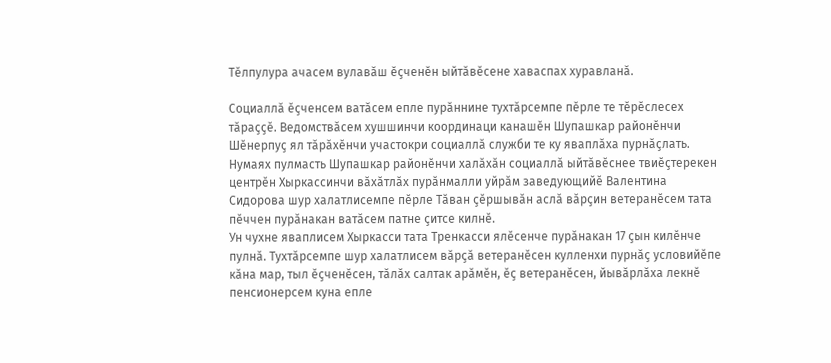Тӗлпулура ачасем вулавӑш ӗҫченӗн ыйтӑвӗсене хаваспах хуравланӑ.

Социаллӑ ӗҫченсем ватӑсем епле пурӑннине тухтӑрсемпе пӗрле те тӗрӗслесех тӑраҫҫӗ. Ведомствӑсем хушшинчи координаци канашӗн Шупашкар районӗнчи Шӗнерпуҫ ял тӑрӑхӗнчи участокри социаллӑ служби те ку яваплӑха пурнӑҫлать.
Нумаях пулмасть Шупашкар районӗнчи халӑхӑн социаллӑ ыйтӑвӗснее твиӗҫтерекен центрӗн Хыркассинчи вӑхӑтлӑх пурӑнмалли уйрӑм заведующийӗ Валентина Сидорова шур халатлисемпе пӗрле Тӑван ҫӗршывӑн аслӑ вӑрҫин ветеранӗсем тата пӗччен пурӑнакан ватӑсем патне ҫитсе килнӗ.
Ун чухне яваплисем Хыркасси тата Тренкасси ялӗсенче пурӑнакан 17 ҫын килӗнче пулнӑ. Тухтӑрсемпе шур халатлисем вӑрҫӑ ветеранӗсен кулленхи пурнӑҫ условийӗпе кӑна мар, тыл ӗҫченӗсен, тӑлӑх салтак арӑмӗн, ӗҫ ветеранӗсен, йывӑрлӑха лекнӗ пенсионерсем куна епле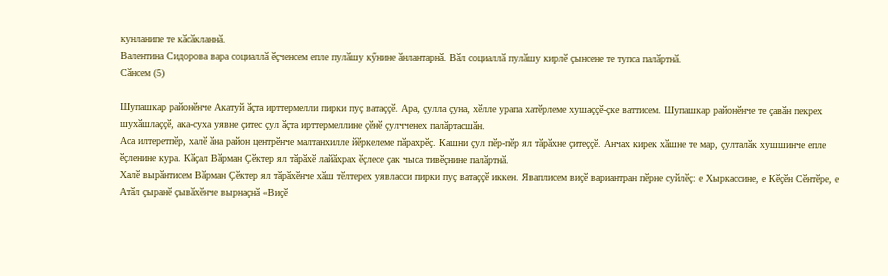кунланипе те кӑсӑкланнӑ.
Валентина Сидорова вара социаллӑ ӗҫченсем епле пулӑшу кӳнине ӑнлантарнӑ. Вӑл социаллӑ пулӑшу кирлӗ ҫынсене те тупса палӑртнӑ.
Сӑнсем (5)

Шупашкар районӗнче Акатуй ӑҫта ирттермелли пирки пуҫ ватаҫҫӗ. Ара, ҫулла ҫуна, хӗлле урапа хатӗрлеме хушаҫҫӗ-ҫке ваттисем. Шупашкар районӗнче те ҫавӑн пекрех шухӑшлаҫҫӗ, ака-суха уявне ҫитес ҫул ӑҫта ирттермеллине ҫӗнӗ ҫулчченех палӑртасшӑн.
Аса илтеретпӗр, халӗ ӑна район центрӗнче малтанхилле йӗркелеме пӑрахрӗҫ. Кашни ҫул пӗр-пӗр ял тӑрӑхне ҫитеҫҫӗ. Анчах кирек хӑшне те мар, ҫулталӑк хушшинче епле ӗҫленине кура. Кӑҫал Вӑрман Ҫӗктер ял тӑрӑхӗ лайӑхрах ӗҫлесе ҫак чыса тивӗҫнине палӑртнӑ.
Халӗ вырӑнтисем Вӑрман Ҫӗктер ял тӑрӑхӗнче хӑш тӗлтерех уявласси пирки пуҫ ватаҫҫӗ иккен. Яваплисем виҫӗ вариантран пӗрне суйлӗҫ: е Хыркассине, е Кӗҫӗн Сӗнтӗре, е Атӑл ҫыранӗ ҫывӑхӗнче вырнаҫнӑ «Виҫӗ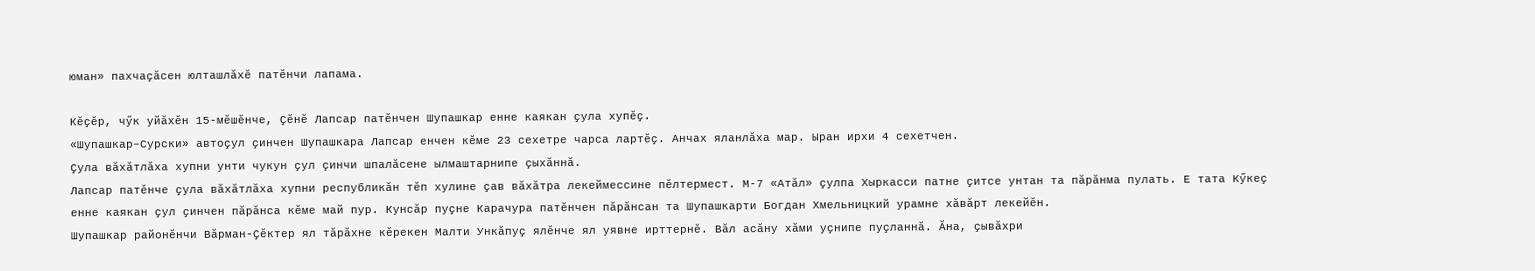юман» пахчаҫӑсен юлташлӑхӗ патӗнчи лапама.

Кӗҫӗр, чӳк уйӑхӗн 15-мӗшӗнче, Ҫӗнӗ Лапсар патӗнчен Шупашкар енне каякан ҫула хупӗҫ.
«Шупашкар–Сурски» автоҫул ҫинчен Шупашкара Лапсар енчен кӗме 23 сехетре чарса лартӗҫ. Анчах яланлӑха мар. Ыран ирхи 4 сехетчен.
Ҫула вӑхӑтлӑха хупни унти чукун ҫул ҫинчи шпалӑсене ылмаштарнипе ҫыхӑннӑ.
Лапсар патӗнче ҫула вӑхӑтлӑха хупни республикӑн тӗп хулине ҫав вӑхӑтра лекеймессине пӗлтермест. М-7 «Атӑл» ҫулпа Хыркасси патне ҫитсе унтан та пӑрӑнма пулать. Е тата Кӳкеҫ енне каякан ҫул ҫинчен пӑрӑнса кӗме май пур. Кунсӑр пуҫне Карачура патӗнчен пӑрӑнсан та Шупашкарти Богдан Хмельницкий урамне хӑвӑрт лекейӗн.
Шупашкар районӗнчи Вӑрман-Ҫӗктер ял тӑрӑхне кӗрекен Малти Ункӑпуҫ ялӗнче ял уявне ирттернӗ. Вӑл асӑну хӑми уҫнипе пуҫланнӑ. Ӑна, ҫывӑхри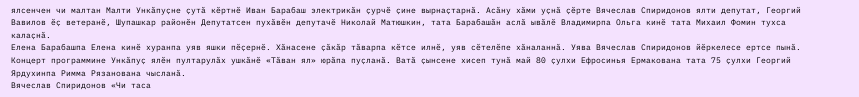ялсенчен чи малтан Малти Ункӑпуҫне ҫутӑ кӗртнӗ Иван Барабаш электрикӑн ҫурчӗ ҫине вырнаҫтарнӑ. Асӑну хӑми уҫнӑ ҫӗрте Вячеслав Спиридонов ялти депутат, Георгий Вавилов ӗҫ ветеранӗ, Шупашкар районӗн Депутатсен пухӑвӗн депутачӗ Николай Матюшкин, тата Барабашӑн аслӑ ывӑлӗ Владимирпа Ольга кинӗ тата Михаил Фомин тухса калаҫнӑ.
Елена Барабашпа Елена кинӗ хуранпа уяв яшки пӗҫернӗ. Хӑнасене ҫӑкӑр тӑварпа кӗтсе илнӗ, уяв сӗтелӗпе хӑналаннӑ. Уява Вячеслав Спиридонов йӗркелесе ертсе пынӑ. Концерт программине Ункӑпуҫ ялӗн пултарулӑх ушкӑнӗ «Тӑван ял» юрӑпа пуҫланӑ. Ватӑ ҫынсене хисеп тунӑ май 80 ҫулхи Ефросинья Ермакована тата 75 ҫулхи Георгий Ярдухинпа Римма Рязанована чысланӑ.
Вячеслав Спиридонов «Чи таса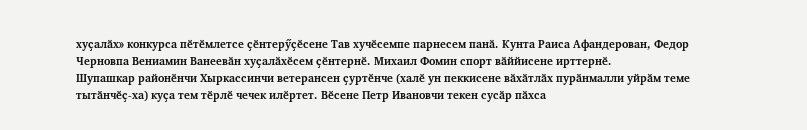хуҫалӑх» конкурса пӗтӗмлетсе ҫӗнтерӳҫӗсене Тав хучӗсемпе парнесем панӑ. Кунта Раиса Афандерован, Федор Черновпа Вениамин Ванеевӑн хуҫалӑхӗсем ҫӗнтернӗ. Михаил Фомин спорт вӑййисене ирттернӗ.
Шупашкар районӗнчи Хыркассинчи ветерансен ҫуртӗнче (халӗ ун пеккисене вӑхӑтлӑх пурӑнмалли уйрӑм теме тытӑнчӗҫ-ха) куҫа тем тӗрлӗ чечек илӗртет. Вӗсене Петр Ивановчи текен сусӑр пӑхса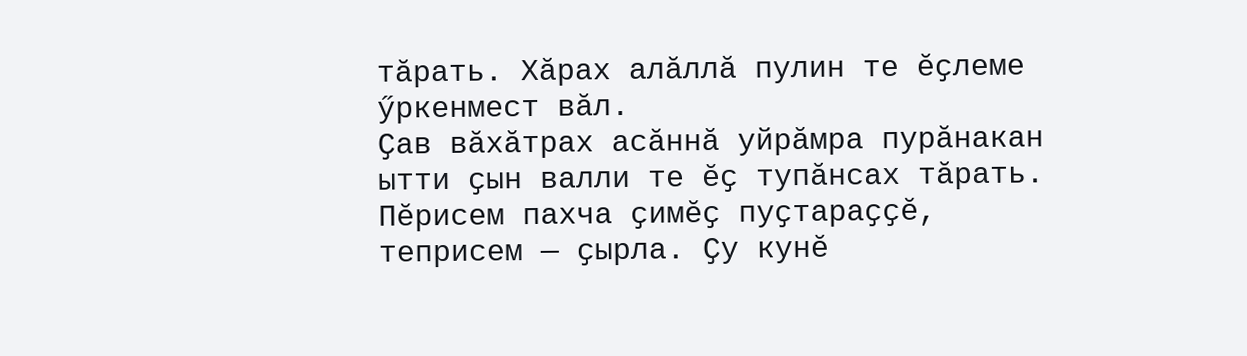тӑрать. Хӑрах алӑллӑ пулин те ӗҫлеме ӳркенмест вӑл.
Ҫав вӑхӑтрах асӑннӑ уйрӑмра пурӑнакан ытти ҫын валли те ӗҫ тупӑнсах тӑрать. Пӗрисем пахча ҫимӗҫ пуҫтараҫҫӗ, теприсем — ҫырла. Ҫу кунӗ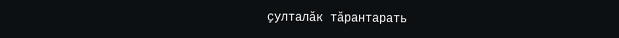ҫулталӑк тӑрантарать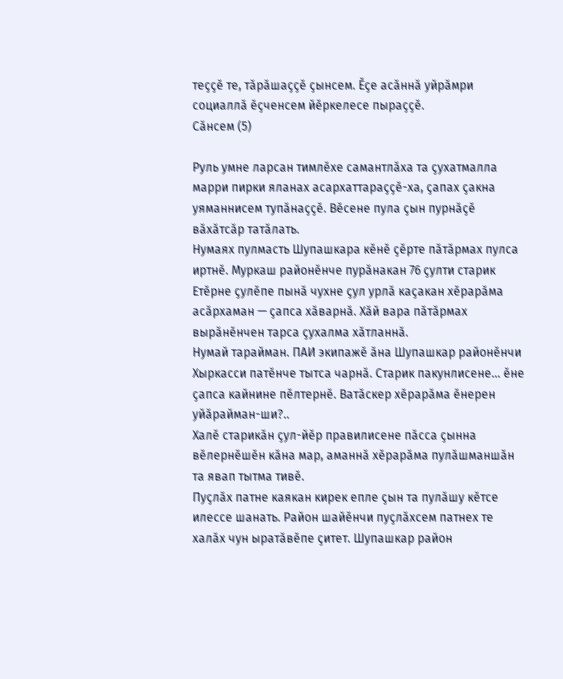теҫҫӗ те, тӑрӑшаҫҫӗ ҫынсем. Ӗҫе асӑннӑ уйрӑмри социаллӑ ӗҫченсем йӗркелесе пыраҫҫӗ.
Сӑнсем (5)

Руль умне ларсан тимлӗхе самантлӑха та ҫухатмалла марри пирки яланах асархаттараҫҫӗ-ха, ҫапах ҫакна уяманнисем тупӑнаҫҫӗ. Вӗсене пула ҫын пурнӑҫӗ вӑхӑтсӑр татӑлать.
Нумаях пулмасть Шупашкара кӗнӗ ҫӗрте пӑтӑрмах пулса иртнӗ. Муркаш районӗнче пурӑнакан 76 ҫулти старик Етӗрне ҫулӗпе пынӑ чухне ҫул урлӑ каҫакан хӗрарӑма асӑрхаман — ҫапса хӑварнӑ. Хӑй вара пӑтӑрмах вырӑнӗнчен тарса ҫухалма хӑтланнӑ.
Нумай тарайман. ПАИ экипажӗ ӑна Шупашкар районӗнчи Хыркасси патӗнче тытса чарнӑ. Старик пакунлисене… ӗне ҫапса кайнине пӗлтернӗ. Ватӑскер хӗрарӑма ӗнерен уйӑрайман-ши?..
Халӗ старикӑн ҫул-йӗр правилисене пӑсса ҫынна вӗлернӗшӗн кӑна мар, аманнӑ хӗрарӑма пулӑшманшӑн та явап тытма тивӗ.
Пуҫлӑх патне каякан кирек епле ҫын та пулӑшу кӗтсе илессе шанать. Район шайӗнчи пуҫлӑхсем патнех те халӑх чун ыратӑвӗпе ҫитет. Шупашкар район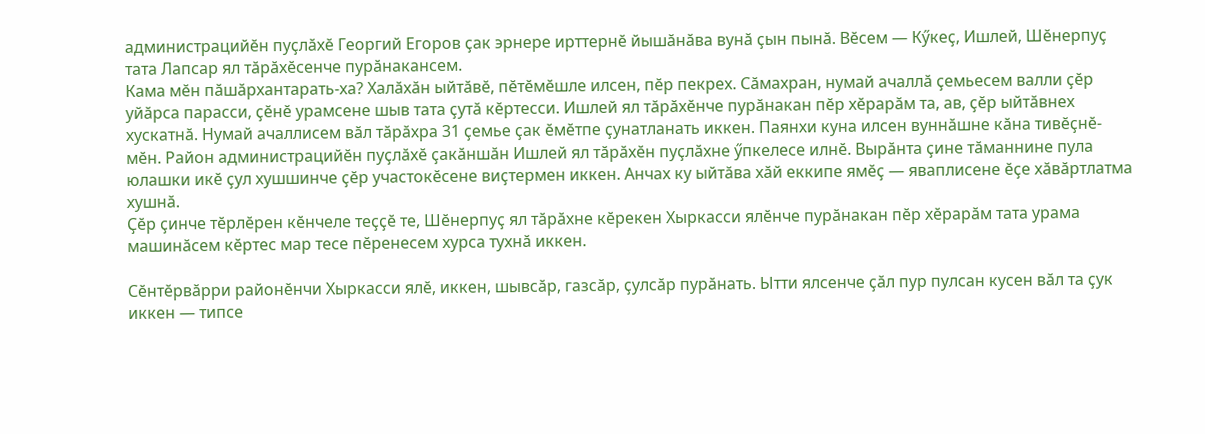администрацийӗн пуҫлӑхӗ Георгий Егоров ҫак эрнере ирттернӗ йышӑнӑва вунӑ ҫын пынӑ. Вӗсем — Кӳкеҫ, Ишлей, Шӗнерпуҫ тата Лапсар ял тӑрӑхӗсенче пурӑнакансем.
Кама мӗн пӑшӑрхантарать-ха? Халӑхӑн ыйтӑвӗ, пӗтӗмӗшле илсен, пӗр пекрех. Сӑмахран, нумай ачаллӑ ҫемьесем валли ҫӗр уйӑрса парасси, ҫӗнӗ урамсене шыв тата ҫутӑ кӗртесси. Ишлей ял тӑрӑхӗнче пурӑнакан пӗр хӗрарӑм та, ав, ҫӗр ыйтӑвнех хускатнӑ. Нумай ачаллисем вӑл тӑрӑхра 31 ҫемье ҫак ӗмӗтпе ҫунатланать иккен. Паянхи куна илсен вуннӑшне кӑна тивӗҫнӗ-мӗн. Район администрацийӗн пуҫлӑхӗ ҫакӑншӑн Ишлей ял тӑрӑхӗн пуҫлӑхне ӳпкелесе илнӗ. Вырӑнта ҫине тӑманнине пула юлашки икӗ ҫул хушшинче ҫӗр участокӗсене виҫтермен иккен. Анчах ку ыйтӑва хӑй еккипе ямӗҫ — яваплисене ӗҫе хӑвӑртлатма хушнӑ.
Ҫӗр ҫинче тӗрлӗрен кӗнчеле теҫҫӗ те, Шӗнерпуҫ ял тӑрӑхне кӗрекен Хыркасси ялӗнче пурӑнакан пӗр хӗрарӑм тата урама машинӑсем кӗртес мар тесе пӗренесем хурса тухнӑ иккен.

Сӗнтӗрвӑрри районӗнчи Хыркасси ялӗ, иккен, шывсӑр, газсӑр, ҫулсӑр пурӑнать. Ытти ялсенче ҫӑл пур пулсан кусен вӑл та ҫук иккен — типсе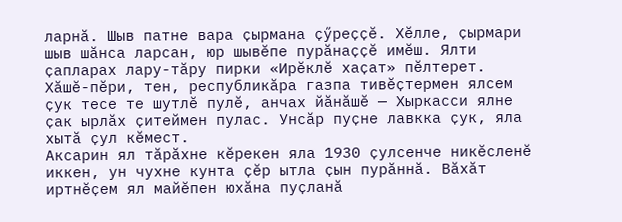ларнӑ. Шыв патне вара ҫырмана ҫӳреҫҫӗ. Хӗлле, ҫырмари шыв шӑнса ларсан, юр шывӗпе пурӑнаҫҫӗ имӗш. Ялти ҫапларах лару-тӑру пирки «Ирӗклӗ хаҫат» пӗлтерет.
Хӑшӗ-пӗри, тен, республикӑра газпа тивӗҫтермен ялсем ҫук тесе те шутлӗ пулӗ, анчах йӑнӑшӗ — Хыркасси ялне ҫак ырлӑх ҫитеймен пулас. Унсӑр пуҫне лавкка ҫук, яла хытӑ ҫул кӗмест.
Аксарин ял тӑрӑхне кӗрекен яла 1930 ҫулсенче никӗсленӗ иккен, ун чухне кунта ҫӗр ытла ҫын пурӑннӑ. Вӑхӑт иртнӗҫем ял майӗпен юхӑна пуҫланӑ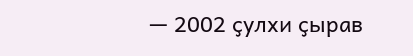— 2002 ҫулхи ҫырав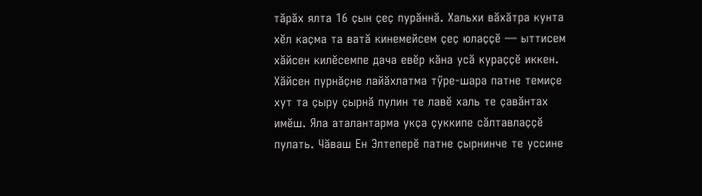тӑрӑх ялта 16 ҫын ҫеҫ пурӑннӑ. Хальхи вӑхӑтра кунта хӗл каҫма та ватӑ кинемейсем ҫеҫ юлаҫҫӗ — ыттисем хӑйсен килӗсемпе дача евӗр кӑна усӑ кураҫҫӗ иккен.
Хӑйсен пурнӑҫне лайӑхлатма тӳре-шара патне темиҫе хут та ҫыру ҫырнӑ пулин те лавӗ халь те ҫавӑнтах имӗш. Яла аталантарма укҫа ҫуккипе сӑлтавлаҫҫӗ пулать. Чӑваш Ен Элтеперӗ патне ҫырнинче те уссине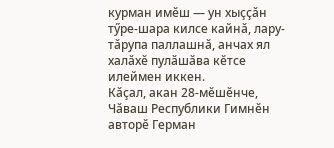курман имӗш — ун хыҫҫӑн тӳре-шара килсе кайнӑ, лару-тӑрупа паллашнӑ, анчах ял халӑхӗ пулӑшӑва кӗтсе илеймен иккен.
Кӑҫал, акан 28-мӗшӗнче, Чӑваш Республики Гимнӗн авторӗ Герман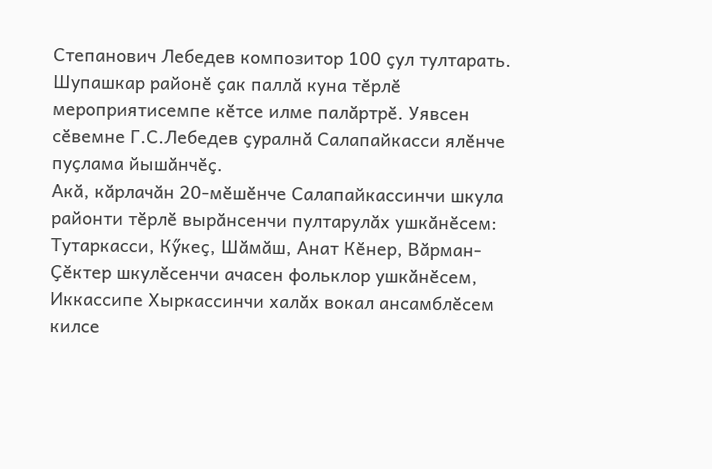Степанович Лебедев композитор 100 ҫул тултарать. Шупашкар районӗ ҫак паллӑ куна тӗрлӗ мероприятисемпе кӗтсе илме палӑртрӗ. Уявсен сӗвемне Г.С.Лебедев ҫуралнӑ Салапайкасси ялӗнче пуҫлама йышӑнчӗҫ.
Акӑ, кӑрлачӑн 20-мӗшӗнче Салапайкассинчи шкула районти тӗрлӗ вырӑнсенчи пултарулӑх ушкӑнӗсем: Тутаркасси, Кӳкеҫ, Шӑмӑш, Анат Кӗнер, Вӑрман-Ҫӗктер шкулӗсенчи ачасен фольклор ушкӑнӗсем, Иккассипе Хыркассинчи халӑх вокал ансамблӗсем килсе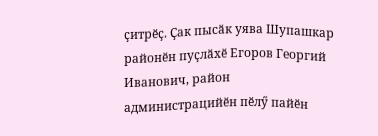ҫитрӗҫ. Ҫак пысӑк уява Шупашкар районӗн пуҫлӑхӗ Егоров Георгий Иванович, район администрацийӗн пӗлӳ пайӗн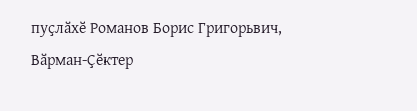пуҫлӑхӗ Романов Борис Григорьвич, Вӑрман-Ҫӗктер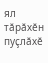ял тӑрӑхӗн пуҫлӑхӗ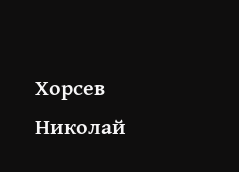Хорсев Николай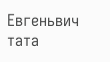Евгеньвич тата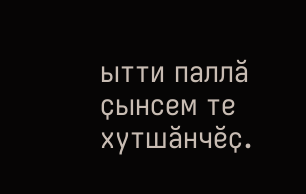ытти паллӑ ҫынсем те хутшӑнчӗҫ.